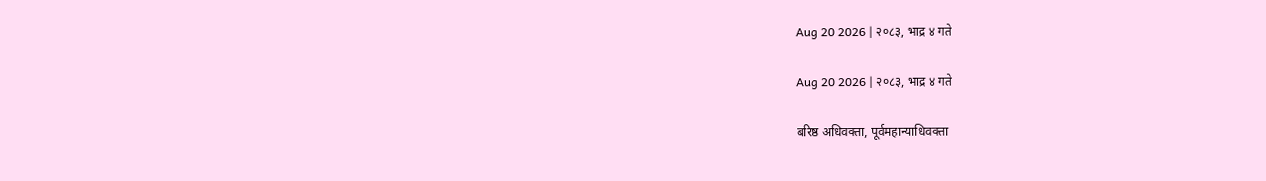Aug 20 2026 | २०८३, भाद्र ४ गते

Aug 20 2026 | २०८३, भाद्र ४ गते

बरिष्ठ अधिवक्ता, पूर्वमहान्याधिवक्ता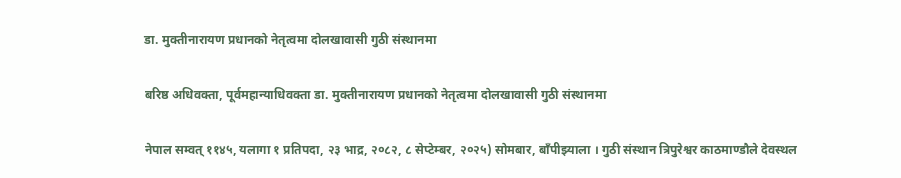डा. मुक्तीनारायण प्रधानको नेतृत्वमा दोलखावासी गुठी संस्थानमा

बरिष्ठ अधिवक्ता, पूर्वमहान्याधिवक्ता डा. मुक्तीनारायण प्रधानको नेतृत्वमा दोलखावासी गुठी संस्थानमा

नेपाल सम्वत् ११४५, यलागा १ प्रतिपदा, २३ भाद्र, २०८२, ८ सेप्टेम्बर, २०२५) सोमबार, बाँपीझ्याला । गुठी संस्थान त्रिपुरेश्वर काठमाण्डौले देवस्थल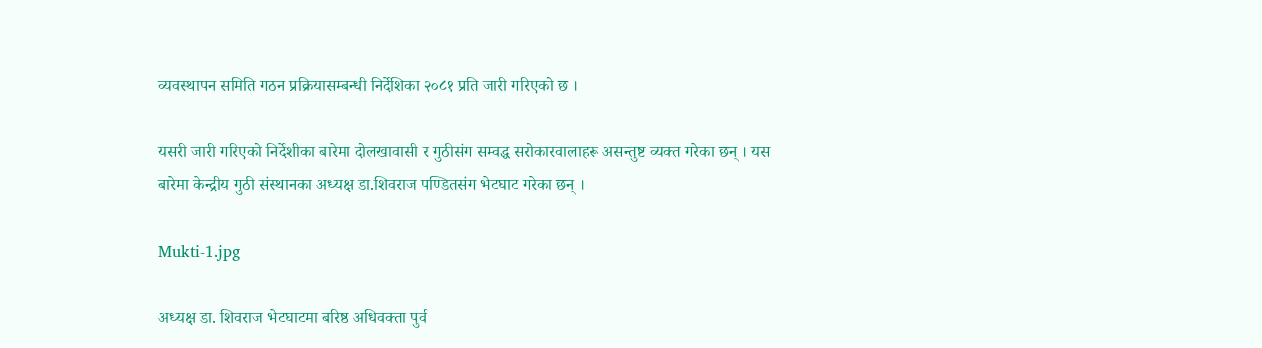व्यवस्थापन समिति गठन प्रक्रियासम्बन्धी निर्देशिका २०८१ प्रति जारी गरिएको छ ।

यसरी जारी गरिएको निर्देशीका बारेमा दोलखावासी र गुठीसंग सम्वद्ध सरोकारवालाहरू असन्तुष्ट व्यक्त गरेका छन् । यस बारेमा केन्द्रीय गुठी संस्थानका अध्यक्ष डा.शिवराज पण्डितसंग भेटघाट गरेका छन् ।

Mukti-1.jpg

अध्यक्ष डा. शिवराज भेटघाटमा बरिष्ठ अधिवक्ता पुर्व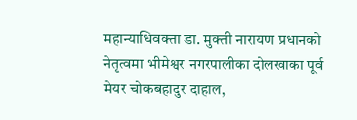महान्याधिवक्ता डा. मुक्ती नारायण प्रधानको नेतृत्वमा भीमेश्वर नगरपालीका दोलखाका पूर्व मेयर चोकबहादुर दाहाल,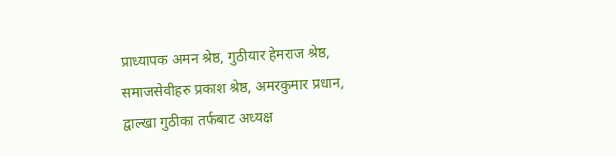प्राध्यापक अमन श्रेष्ठ, गुठीयार हेमराज श्रेष्ठ, समाजसेवीहरु प्रकाश श्रेष्ठ, अमरकुमार प्रधान, द्वाल्खा गुठीका तर्फबाट अध्यक्ष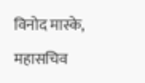विनोद मास्के, महासचिव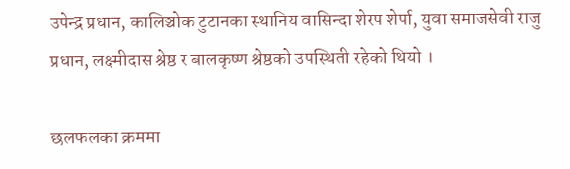उपेन्द्र प्रधान, कालिञ्चोक टुटानका स्थानिय वासिन्दा शेरप शेर्पा, युवा समाजसेवी राजु प्रधान, लक्ष्मीदास श्रेष्ठ र बालकृष्ण श्रेष्ठको उपस्थिती रहेको थियो ।

छलफलका क्रममा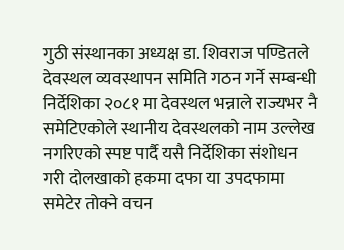गुठी संस्थानका अध्यक्ष डा. शिवराज पण्डितले देवस्थल व्यवस्थापन समिति गठन गर्ने सम्बन्धी निर्देशिका २०८१ मा देवस्थल भन्नाले राज्यभर नै समेटिएकोले स्थानीय देवस्थलको नाम उल्लेख नगरिएको स्पष्ट पार्दै यसै निर्देशिका संशोधन गरी दोलखाको हकमा दफा या उपदफामा समेटेर तोक्ने वचन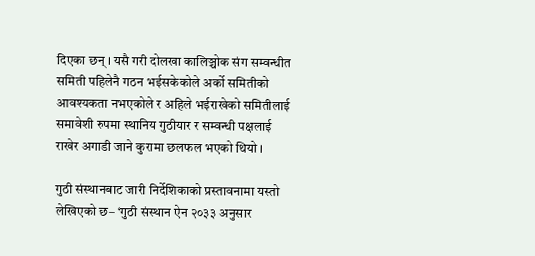दिएका छन् । यसै गरी दोलखा कालिञ्चोक संग सम्वन्धीत समिती पहिलेनै गठन भईसकेकोले अर्को समितीको आवश्यकता नभएकोले र अहिले भईराखेको समितीलाई समावेशी रुपमा स्थानिय गुठीयार र सम्वन्धी पक्षलाई राखेर अगाडी जाने कुरामा छलफल भएको थियो ।

गुठी संस्थानबाट जारी निर्देशिकाको प्रस्तावनामा यस्तो लेखिएको छ– ‘गुठी संस्थान ऐन २०३३ अनुसार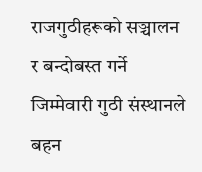राजगुठीहरूको सञ्चालन र बन्दोबस्त गर्ने जिम्मेवारी गुठी संस्थानले बहन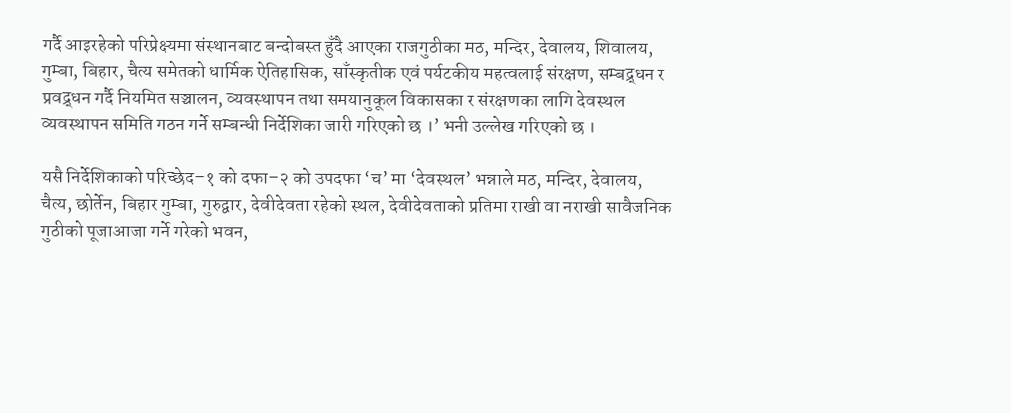गर्दै आइरहेको परिप्रेक्ष्यमा संस्थानबाट बन्दोबस्त हुँदै आएका राजगुठीका मठ, मन्दिर, देवालय, शिवालय, गुम्बा, बिहार, चैत्य समेतको धार्मिक ऐतिहासिक, साँस्कृतीक एवं पर्यटकीय महत्वलाई संरक्षण, सम्बद्र्धन र प्रवद्र्धन गर्दै नियमित सञ्चालन, व्यवस्थापन तथा समयानुकूल विकासका र संरक्षणका लागि देवस्थल व्यवस्थापन समिति गठन गर्ने सम्बन्धी निर्देशिका जारी गरिएको छ ।’ भनी उल्लेख गरिएको छ ।

यसै निर्देशिकाको परिच्छेद–१ को दफा–२ को उपदफा ‘च’ मा ‘देवस्थल’ भन्नाले मठ, मन्दिर, देवालय, चैत्य, छोर्तेन, बिहार गुम्बा, गुरुद्वार, देवीदेवता रहेको स्थल, देवीदेवताको प्रतिमा राखी वा नराखी सावैजनिक गुठीको पूजाआजा गर्ने गरेको भवन,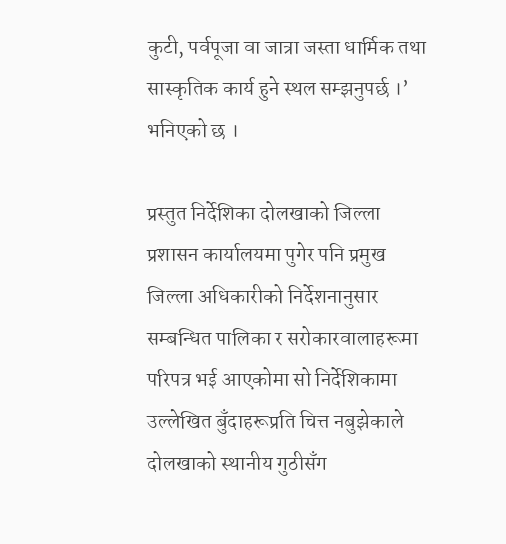कुटी, पर्वपूजा वा जात्रा जस्ता धार्मिक तथा सास्कृतिक कार्य हुने स्थल सम्झनुपर्छ ।’ भनिएको छ ।

प्रस्तुत निर्देशिका दोलखाको जिल्ला प्रशासन कार्यालयमा पुगेर पनि प्रमुख जिल्ला अधिकारीको निर्देशनानुसार सम्बन्धित पालिका र सरोकारवालाहरूमा परिपत्र भई आएकोमा सो निर्देशिकामा उल्लेखित बुँदाहरूप्रति चित्त नबुझेकाले दोलखाको स्थानीय गुठीसँग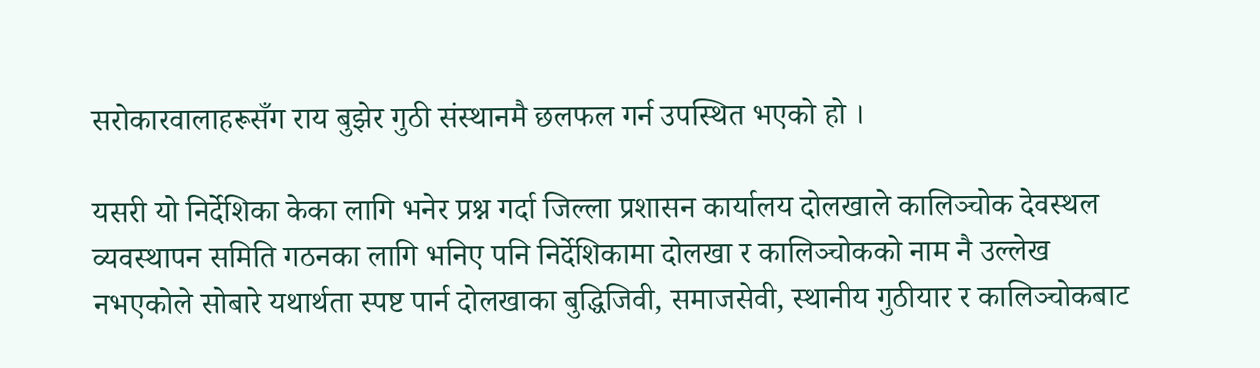सरोकारवालाहरूसँग राय बुझेर गुठी संस्थानमै छलफल गर्न उपस्थित भएको हो ।

यसरी यो निर्देशिका केका लागि भनेर प्रश्न गर्दा जिल्ला प्रशासन कार्यालय दोलखाले कालिञ्चोक देवस्थल व्यवस्थापन समिति गठनका लागि भनिए पनि निर्देशिकामा दोलखा र कालिञ्चोकको नाम नै उल्लेख नभएकोले सोबारे यथार्थता स्पष्ट पार्न दोलखाका बुद्धिजिवी, समाजसेवी, स्थानीय गुठीयार र कालिञ्चोकबाट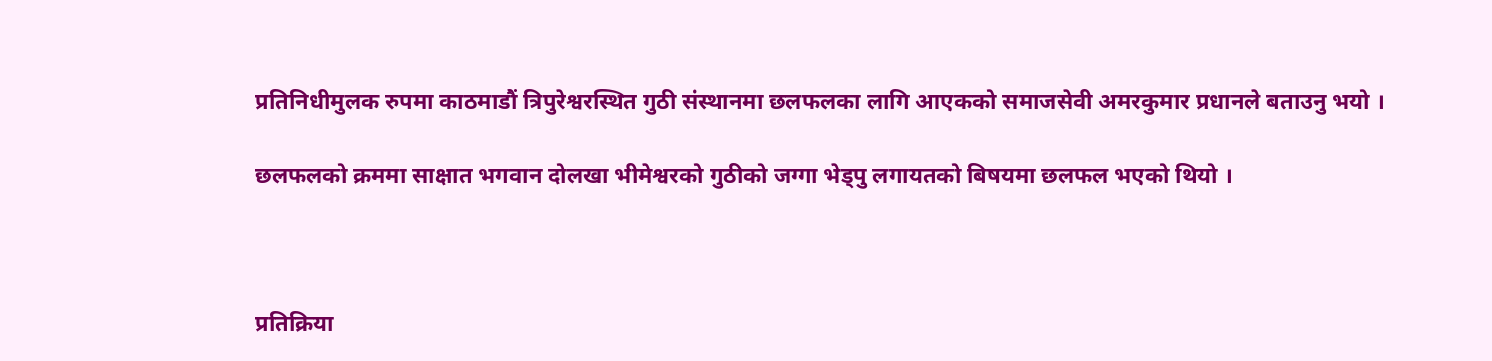प्रतिनिधीमुलक रुपमा काठमाडौं त्रिपुरेश्वरस्थित गुठी संस्थानमा छलफलका लागि आएकको समाजसेवी अमरकुमार प्रधानले बताउनु भयो ।

छलफलको क्रममा साक्षात भगवान दोलखा भीमेश्वरको गुठीको जग्गा भेड्पु लगायतको बिषयमा छलफल भएको थियो ।



प्रतिक्रिया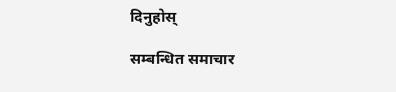दिनुहोस्

सम्बन्धित समाचार